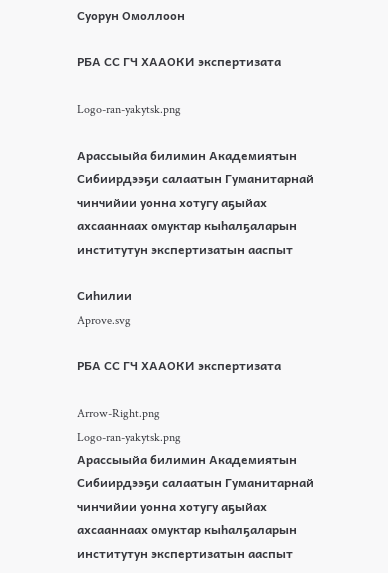Суорун Омоллоон

РБА СС ГЧ ХААОКИ экспертизата

Logo-ran-yakytsk.png

Арассыыйа билимин Академиятын Сибиирдээҕи салаатын Гуманитарнай чинчийии уонна хотугу аҕыйах ахсааннаах омуктар кыһалҕаларын институтун экспертизатын ааспыт

Сиһилии
Aprove.svg

РБА СС ГЧ ХААОКИ экспертизата

Arrow-Right.png
Logo-ran-yakytsk.png
Арассыыйа билимин Академиятын Сибиирдээҕи салаатын Гуманитарнай чинчийии уонна хотугу аҕыйах ахсааннаах омуктар кыһалҕаларын институтун экспертизатын ааспыт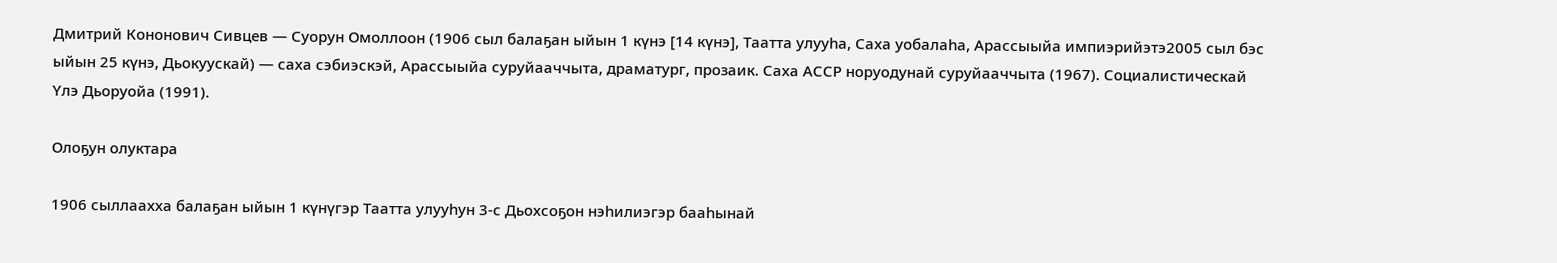Дмитрий Кононович Сивцев — Суорун Омоллоон (1906 сыл балаҕан ыйын 1 күнэ [14 күнэ], Таатта улууһа, Саха уобалаһа, Арассыыйа импиэрийэтэ2005 сыл бэс ыйын 25 күнэ, Дьокуускай) — саха сэбиэскэй, Арассыыйа суруйааччыта, драматург, прозаик. Саха АССР норуодунай суруйааччыта (1967). Социалистическай Үлэ Дьоруойа (1991).

Олоҕун олуктара

1906 сыллаахха балаҕан ыйын 1 күнүгэр Таатта улууһун 3-с Дьохсоҕон нэһилиэгэр бааһынай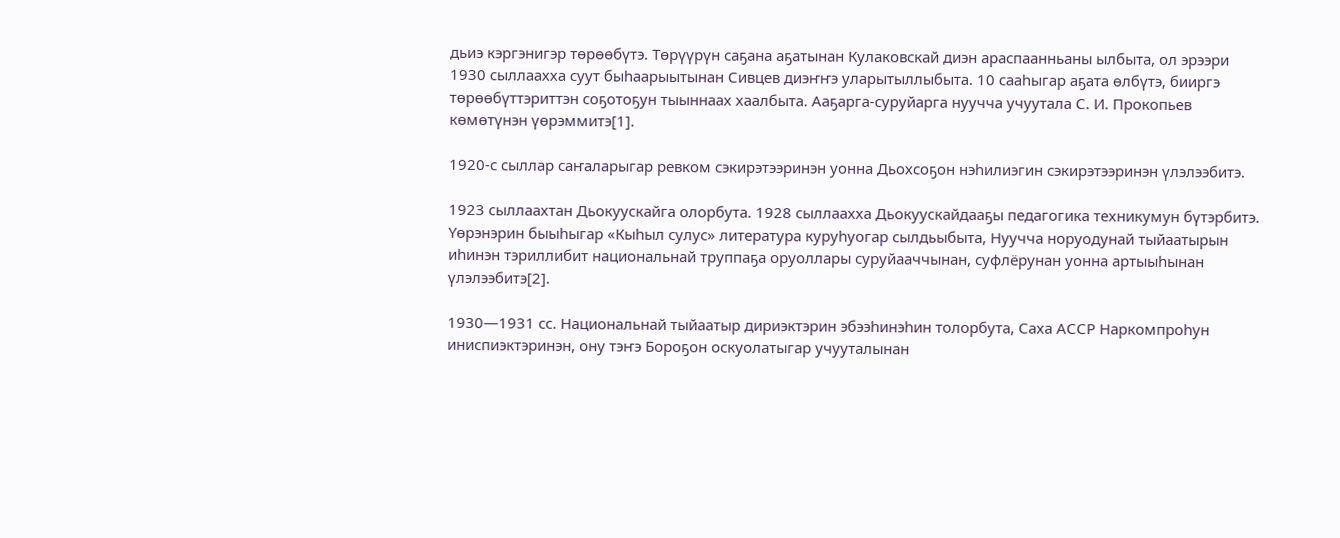дьиэ кэргэнигэр төрөөбүтэ. Төрүүрүн саҕана аҕатынан Кулаковскай диэн араспаанньаны ылбыта, ол эрээри 1930 сыллаахха суут быһаарыытынан Сивцев диэҥҥэ уларытыллыбыта. 10 сааһыгар аҕата өлбүтэ, бииргэ төрөөбүттэриттэн соҕотоҕун тыыннаах хаалбыта. Ааҕарга-суруйарга нуучча учуутала С. И. Прокопьев көмөтүнэн үөрэммитэ[1].

1920-с сыллар саҥаларыгар ревком сэкирэтээринэн уонна Дьохсоҕон нэһилиэгин сэкирэтээринэн үлэлээбитэ.

1923 сыллаахтан Дьокуускайга олорбута. 1928 сыллаахха Дьокуускайдааҕы педагогика техникумун бүтэрбитэ. Үөрэнэрин быыһыгар «Кыһыл сулус» литература куруһуогар сылдьыбыта, Нуучча норуодунай тыйаатырын иһинэн тэриллибит национальнай труппаҕа оруоллары суруйааччынан, суфлёрунан уонна артыыһынан үлэлээбитэ[2].

1930—1931 сс. Национальнай тыйаатыр дириэктэрин эбээһинэһин толорбута, Саха АССР Наркомпроһун иниспиэктэринэн, ону тэҥэ Бороҕон оскуолатыгар учууталынан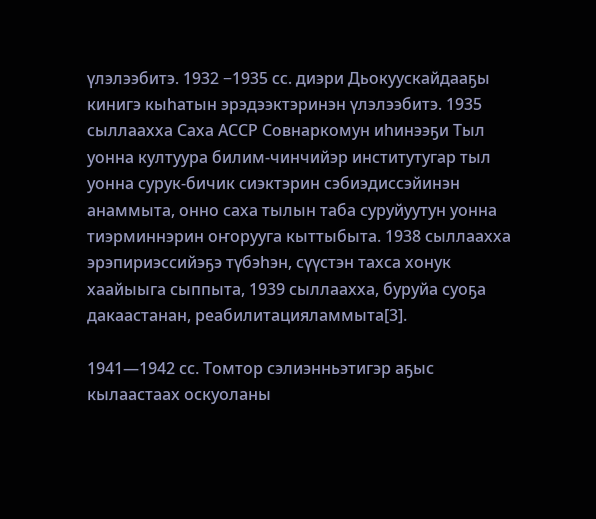үлэлээбитэ. 1932 −1935 сс. диэри Дьокуускайдааҕы кинигэ кыһатын эрэдээктэринэн үлэлээбитэ. 1935 сыллаахха Саха АССР Совнаркомун иһинээҕи Тыл уонна култуура билим-чинчийэр институтугар тыл уонна сурук-бичик сиэктэрин сэбиэдиссэйинэн анаммыта, онно саха тылын таба суруйуутун уонна тиэрминнэрин оҥорууга кыттыбыта. 1938 сыллаахха эрэпириэссийэҕэ түбэһэн, сүүстэн тахса хонук хаайыыга сыппыта, 1939 сыллаахха, буруйа суоҕа дакаастанан, реабилитацияламмыта[3].

1941—1942 сс. Томтор сэлиэнньэтигэр аҕыс кылаастаах оскуоланы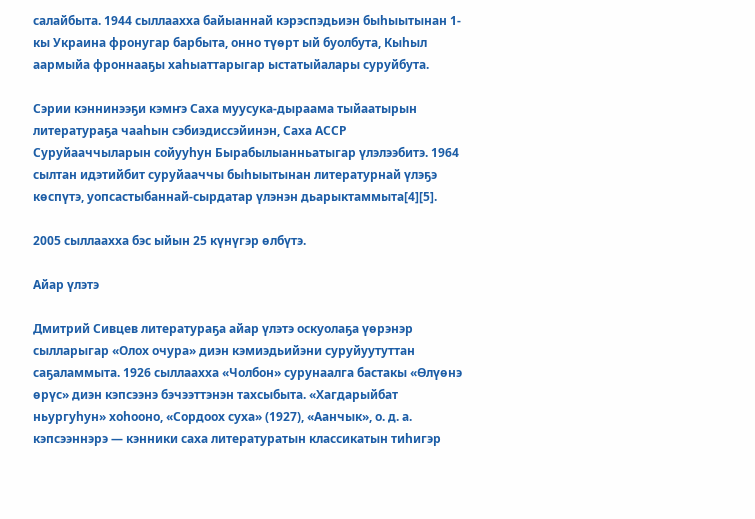салайбыта. 1944 сыллаахха байыаннай кэрэспэдьиэн быһыытынан 1-кы Украина фронугар барбыта, онно түөрт ый буолбута, Кыһыл аармыйа фроннааҕы хаһыаттарыгар ыстатыйалары суруйбута.

Сэрии кэннинээҕи кэмҥэ Саха муусука-дыраама тыйаатырын литератураҕа чааһын сэбиэдиссэйинэн, Саха АССР Суруйааччыларын сойууһун Бырабылыанньатыгар үлэлээбитэ. 1964 сылтан идэтийбит суруйааччы быһыытынан литературнай үлэҕэ көспүтэ, уопсастыбаннай-сырдатар үлэнэн дьарыктаммыта[4][5].

2005 сыллаахха бэс ыйын 25 күнүгэр өлбүтэ.

Айар үлэтэ

Дмитрий Сивцев литератураҕа айар үлэтэ оскуолаҕа үөрэнэр сылларыгар «Олох очура» диэн кэмиэдьийэни суруйуутуттан саҕаламмыта. 1926 сыллаахха «Чолбон» сурунаалга бастакы «Өлүөнэ өрүс» диэн кэпсээнэ бэчээттэнэн тахсыбыта. «Хагдарыйбат ньургуһун» хоһооно, «Сордоох суха» (1927), «Аанчык», о. д. а. кэпсээннэрэ — кэнники саха литературатын классикатын тиһигэр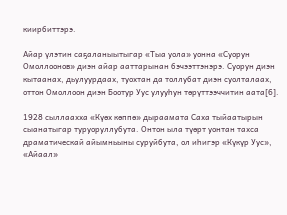киирбиттэрэ.

Айар үлэтин саҕаланыытыгар «Тыа уола» уонна «Суорун Омоллоонов» диэн айар ааттарынан бэчээттэнэрэ. Суорун диэн кытаанах, дьулуурдаах, туохтан да толлубат диэн суолталаах, оттон Омоллоон диэн Боотур Уус улууһун төрүттээччитин аата[6].

1928 сыллаахха «Күөх көппө» дыраамата Саха тыйаатырын сыанатыгар туруоруллубута. Онтон ыла түөрт уонтан тахса драматическай айымньыны суруйбута, ол иһигэр «Күкүр Уус», «Айаал»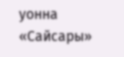уонна «Сайсары»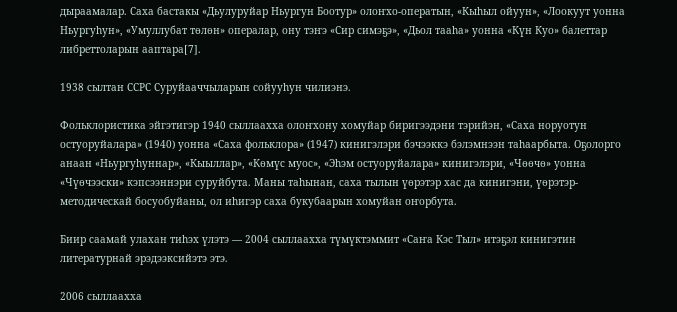дыраамалар. Саха бастакы «Дьулуруйар Ньургун Боотур» олоҥхо-оператын, «Кыһыл ойуун», «Лоокуут уонна Ньургуһун», «Умуллубат төлөн» опералар, ону тэҥэ «Сир симэҕэ», «Дьол тааһа» уонна «Күн Куо» балеттар либреттоларын ааптара[7].

1938 сылтан ССРС Суруйааччыларын сойууһун чилиэнэ.

Фольклористика эйгэтигэр 1940 сыллаахха олоҥхону хомуйар биригээдэни тэрийэн, «Саха норуотун остуоруйалара» (1940) уонна «Саха фольклора» (1947) кинигэлэри бэчээккэ бэлэмнээн таһаарбыта. Оҕолорго анаан «Ньургуһуннар», «Кыыллар», «Көмүс муос», «Эһэм остуоруйалара» кинигэлэри, «Чөөчө» уонна «Чүөчээски» кэпсээннэри суруйбута. Маны таһынан, саха тылын үөрэтэр хас да кинигэни, үөрэтэр-методическай босуобуйаны, ол иһигэр саха букубаарын хомуйан оҥорбута.

Биир саамай улахан тиһэх үлэтэ — 2004 сыллаахха түмүктэммит «Саҥа Кэс Тыл» итэҕэл кинигэтин литературнай эрэдээксийэтэ этэ.

2006 сыллаахха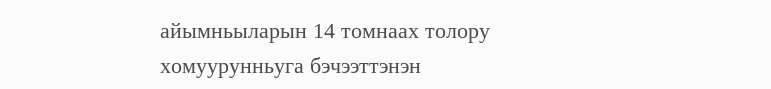айымньыларын 14 томнаах толору хомуурунньуга бэчээттэнэн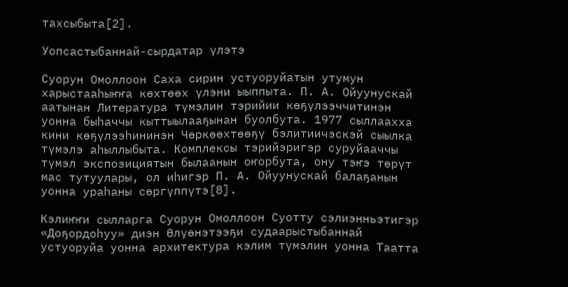тахсыбыта[2].

Уопсастыбаннай-сырдатар үлэтэ

Суорун Омоллоон Саха сирин устуоруйатын утумун харыстааһыҥҥа көхтөөх үлэни ыыппыта. П. А. Ойуунускай аатынан Литература түмэлин тэрийии көҕүлээччитинэн уонна быһаччы кыттыылааҕынан буолбута. 1977 сыллаахха кини көҕүлээһининэн Чөркөөхтөөҕү бэлитиичэскэй сыылка түмэлэ аһыллыбыта. Комплексы тэрийэригэр суруйааччы түмэл экспозициятын былаанын оҥорбута, ону тэҥэ төрүт мас тутуулары, ол иһигэр П. А. Ойуунускай балаҕанын уонна ураһаны сөргүппүтэ[8].

Кэлиҥҥи сылларга Суорун Омоллоон Суотту сэлиэнньэтигэр «Доҕордоһуу» диэн Өлүөнэтээҕи судаарыстыбаннай устуоруйа уонна архитектура кэлим түмэлин уонна Таатта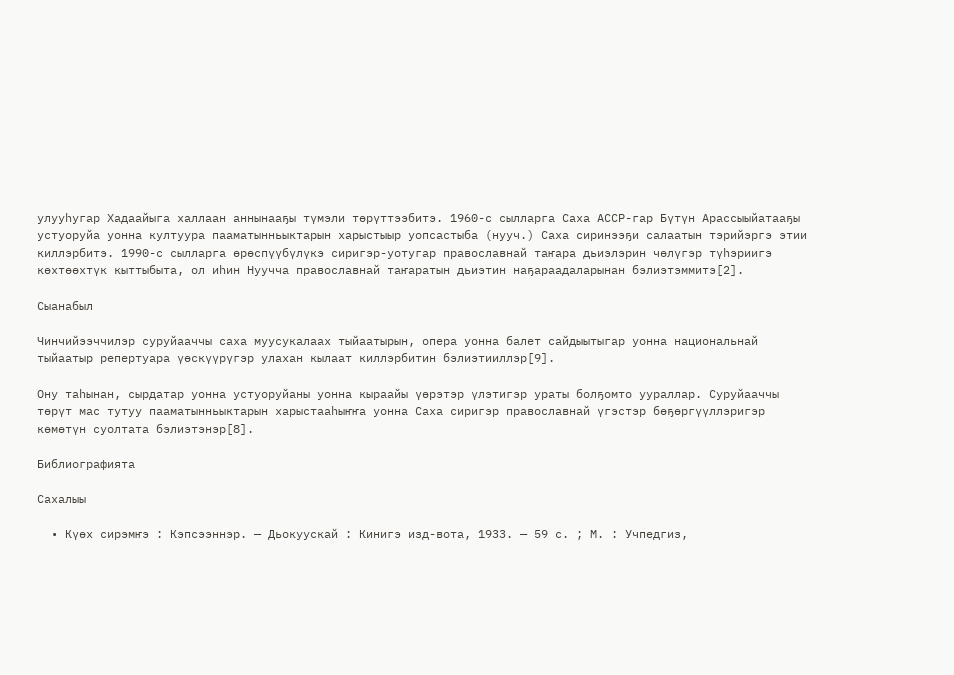улууһугар Хадаайыга халлаан аннынааҕы түмэли төрүттээбитэ. 1960-с сылларга Саха АССР-гар Бүтүн Арассыыйатааҕы устуоруйа уонна култуура пааматынньыктарын харыстыыр уопсастыба (нууч.) Саха сиринээҕи салаатын тэрийэргэ этии киллэрбитэ. 1990-с сылларга өрөспүүбүлүкэ сиригэр-уотугар православнай таҥара дьиэлэрин чөлүгэр түһэриигэ көхтөөхтүк кыттыбыта, ол иһин Нуучча православнай таҥаратын дьиэтин наҕараадаларынан бэлиэтэммитэ[2].

Сыанабыл

Чинчийээччилэр суруйааччы саха муусукалаах тыйаатырын, опера уонна балет сайдыытыгар уонна национальнай тыйаатыр репертуара үөскүүрүгэр улахан кылаат киллэрбитин бэлиэтииллэр[9].

Ону таһынан, сырдатар уонна устуоруйаны уонна кыраайы үөрэтэр үлэтигэр ураты болҕомто уураллар. Суруйааччы төрүт мас тутуу пааматынньыктарын харыстааһыҥҥа уонна Саха сиригэр православнай үгэстэр бөҕөргүүллэригэр көмөтүн суолтата бэлиэтэнэр[8].

Библиографията

Сахалыы

  • Күөх сирэмҥэ : Кэпсээннэр. — Дьокуускай : Кинигэ изд-вота, 1933. — 59 с. ; М. : Учпедгиз,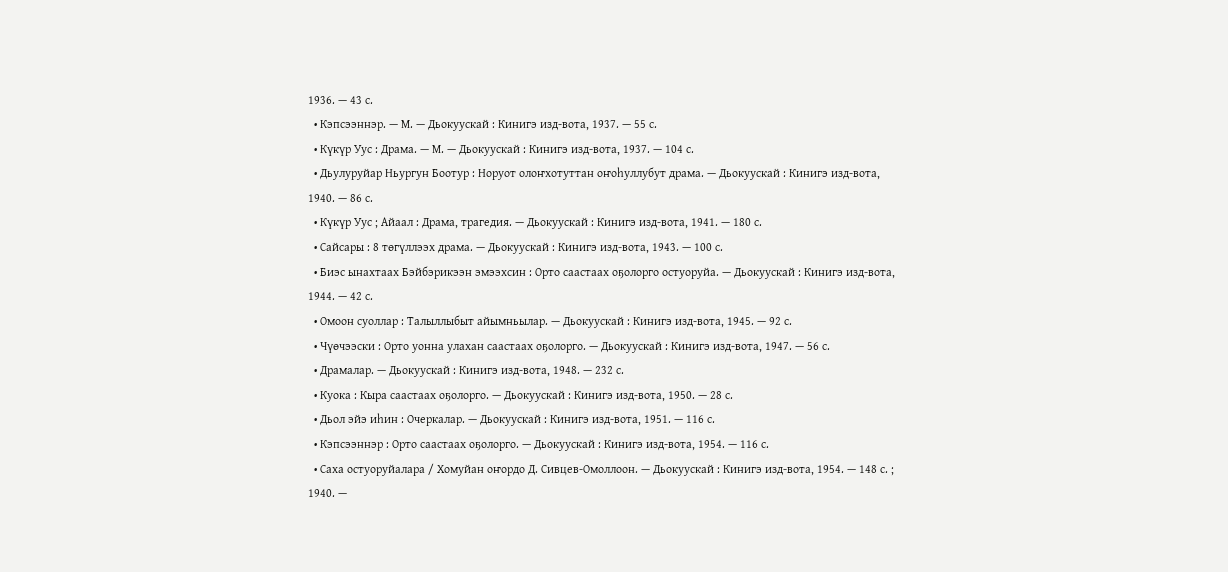1936. — 43 с.
  • Кэпсээннэр. — М. — Дьокуускай : Кинигэ изд-вота, 1937. — 55 с.
  • Күкүр Уус : Драма. — М. — Дьокуускай : Кинигэ изд-вота, 1937. — 104 с.
  • Дьулуруйар Ньургун Боотур : Норуот олоҥхотуттан оҥоһуллубут драма. — Дьокуускай : Кинигэ изд-вота, 1940. — 86 с.
  • Күкүр Уус ; Айаал : Драма, трагедия. — Дьокуускай : Кинигэ изд-вота, 1941. — 180 с.
  • Сайсары : 8 төгүллээх драма. — Дьокуускай : Кинигэ изд-вота, 1943. — 100 с.
  • Биэс ынахтаах Бэйбэрикээн эмээхсин : Орто саастаах оҕолорго остуоруйа. — Дьокуускай : Кинигэ изд-вота, 1944. — 42 с.
  • Омоон суоллар : Талыллыбыт айымньылар. — Дьокуускай : Кинигэ изд-вота, 1945. — 92 с.
  • Чүөчээски : Орто уонна улахан саастаах оҕолорго. — Дьокуускай : Кинигэ изд-вота, 1947. — 56 с.
  • Драмалар. — Дьокуускай : Кинигэ изд-вота, 1948. — 232 с.
  • Куока : Кыра саастаах оҕолорго. — Дьокуускай : Кинигэ изд-вота, 1950. — 28 с.
  • Дьол эйэ иһин : Очеркалар. — Дьокуускай : Кинигэ изд-вота, 1951. — 116 с.
  • Кэпсээннэр : Орто саастаах оҕолорго. — Дьокуускай : Кинигэ изд-вота, 1954. — 116 с.
  • Саха остуоруйалара / Хомуйан оҥордо Д. Сивцев-Омоллоон. — Дьокуускай : Кинигэ изд-вота, 1954. — 148 с. ; 1940. —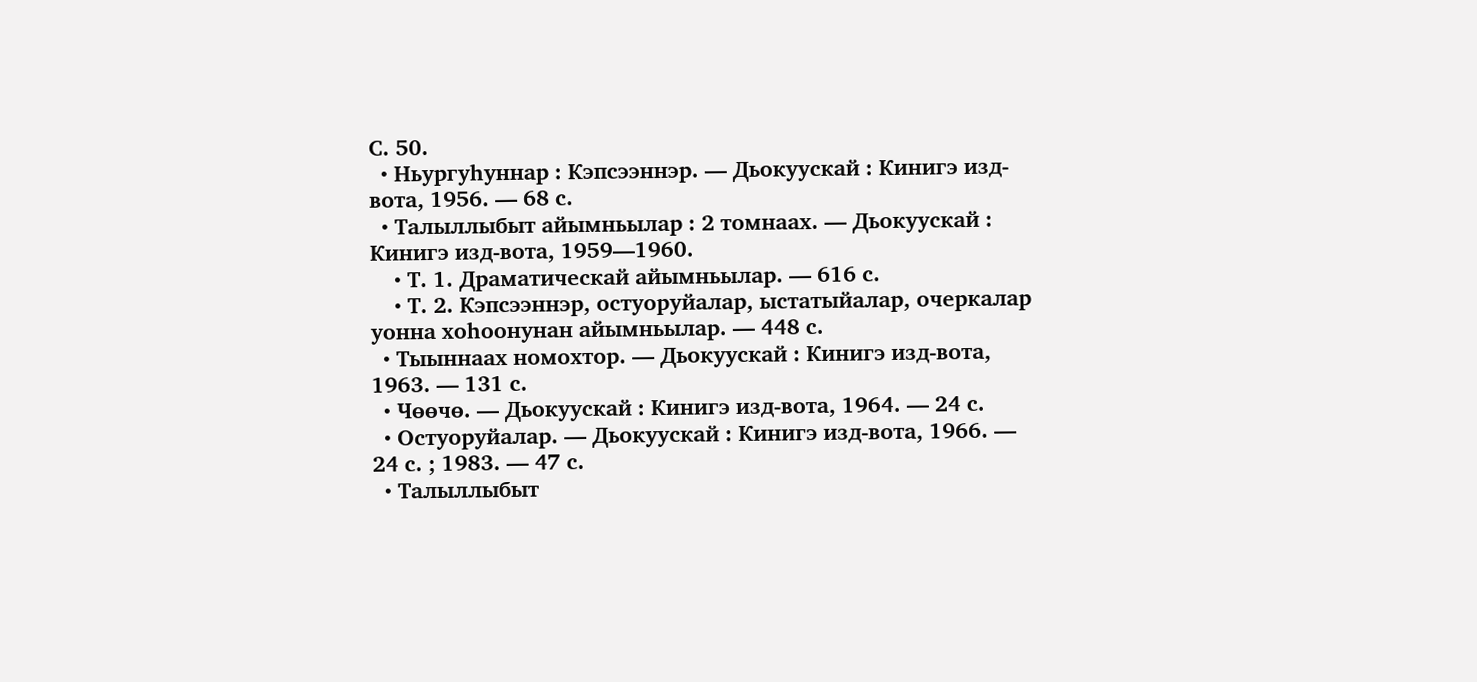С. 50.
  • Ньургуһуннар : Кэпсээннэр. — Дьокуускай : Кинигэ изд-вота, 1956. — 68 с.
  • Талыллыбыт айымньылар : 2 томнаах. — Дьокуускай : Кинигэ изд-вота, 1959—1960.
    • Т. 1. Драматическай айымньылар. — 616 с.
    • Т. 2. Кэпсээннэр, остуоруйалар, ыстатыйалар, очеркалар уонна хоһоонунан айымньылар. — 448 с.
  • Тыыннаах номохтор. — Дьокуускай : Кинигэ изд-вота, 1963. — 131 с.
  • Чөөчө. — Дьокуускай : Кинигэ изд-вота, 1964. — 24 с.
  • Остуоруйалар. — Дьокуускай : Кинигэ изд-вота, 1966. — 24 с. ; 1983. — 47 с.
  • Талыллыбыт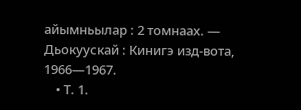айымньылар : 2 томнаах. — Дьокуускай : Кинигэ изд-вота, 1966—1967.
    • Т. 1.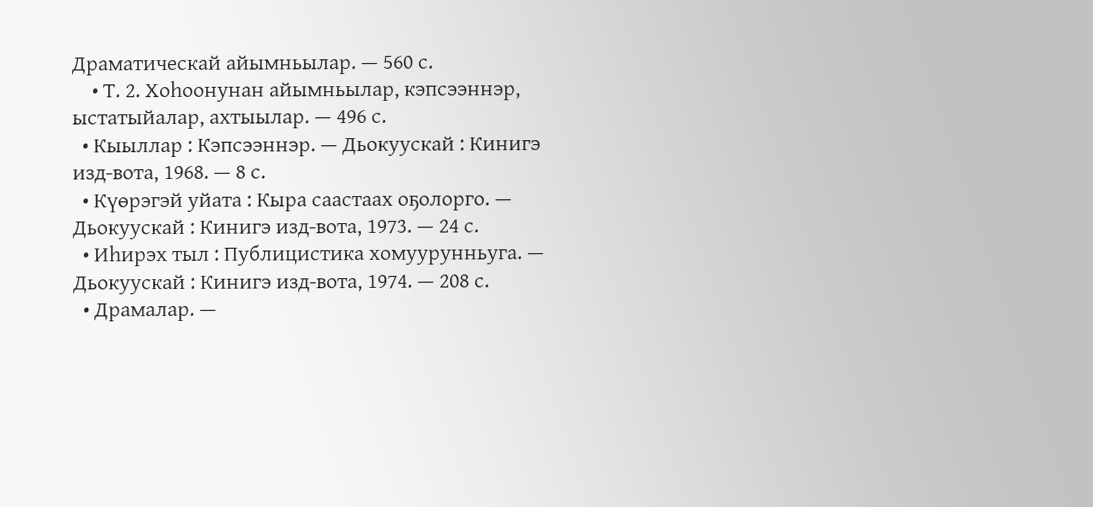Драматическай айымньылар. — 560 с.
    • Т. 2. Хоһоонунан айымньылар, кэпсээннэр, ыстатыйалар, ахтыылар. — 496 с.
  • Кыыллар : Кэпсээннэр. — Дьокуускай : Кинигэ изд-вота, 1968. — 8 с.
  • Күөрэгэй уйата : Кыра саастаах оҕолорго. — Дьокуускай : Кинигэ изд-вота, 1973. — 24 с.
  • Иһирэх тыл : Публицистика хомуурунньуга. — Дьокуускай : Кинигэ изд-вота, 1974. — 208 с.
  • Драмалар. —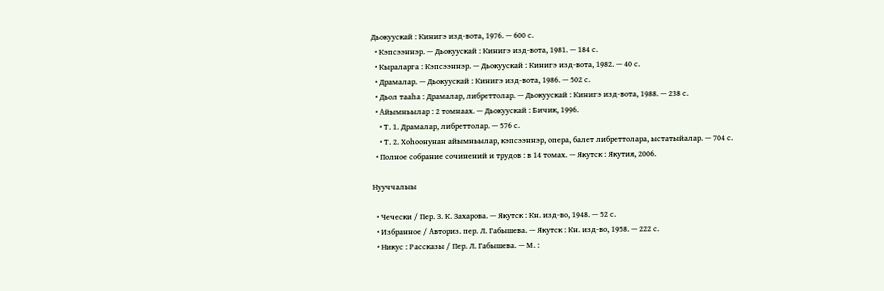Дьокуускай : Кинигэ изд-вота, 1976. — 600 с.
  • Кэпсээннэр. — Дьокуускай : Кинигэ изд-вота, 1981. — 184 с.
  • Кыраларга : Кэпсээннэр. — Дьокуускай : Кинигэ изд-вота, 1982. — 40 с.
  • Драмалар. — Дьокуускай : Кинигэ изд-вота, 1986. — 502 с.
  • Дьол тааһа : Драмалар, либреттолар. — Дьокуускай : Кинигэ изд-вота, 1988. — 238 с.
  • Айымньылар : 2 томнаах. — Дьокуускай : Бичик, 1996.
    • Т. 1. Драмалар, либреттолар. — 576 с.
    • Т. 2. Хоһоонунан айымньылар, кэпсээннэр, опера, балет либреттолара, ыстатыйалар. — 704 с.
  • Полное собрание сочинений и трудов : в 14 томах. — Якутск : Якутия, 2006.

Нууччалыы

  • Чечески / Пер. З. К. Захарова. — Якутск : Кн. изд-во, 1948. — 52 с.
  • Избранное / Авториз. пер. Л. Габышева. — Якутск : Кн. изд-во, 1958. — 222 с.
  • Никус : Рассказы / Пер. Л. Габышева. — М. :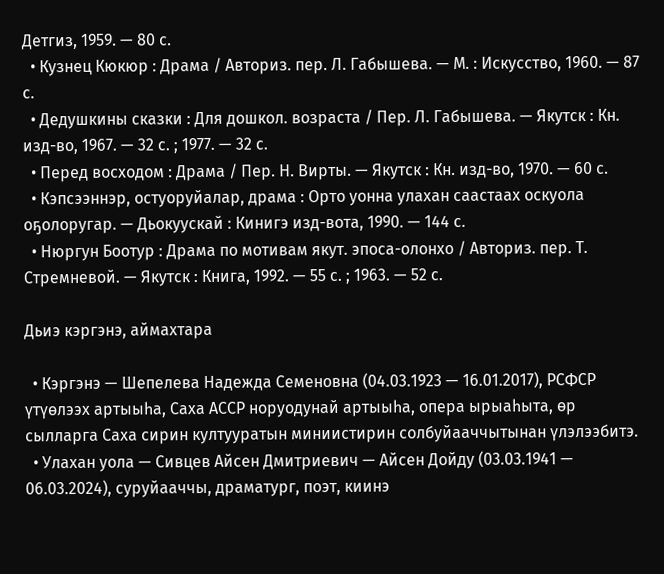Детгиз, 1959. — 80 с.
  • Кузнец Кюкюр : Драма / Авториз. пер. Л. Габышева. — М. : Искусство, 1960. — 87 с.
  • Дедушкины сказки : Для дошкол. возраста / Пер. Л. Габышева. — Якутск : Кн. изд-во, 1967. — 32 с. ; 1977. — 32 с.
  • Перед восходом : Драма / Пер. Н. Вирты. — Якутск : Кн. изд-во, 1970. — 60 с.
  • Кэпсээннэр, остуоруйалар, драма : Орто уонна улахан саастаах оскуола оҕолоругар. — Дьокуускай : Кинигэ изд-вота, 1990. — 144 с.
  • Нюргун Боотур : Драма по мотивам якут. эпоса-олонхо / Авториз. пер. Т. Стремневой. — Якутск : Книга, 1992. — 55 с. ; 1963. — 52 с.

Дьиэ кэргэнэ, аймахтара

  • Кэргэнэ — Шепелева Надежда Семеновна (04.03.1923 — 16.01.2017), РСФСР үтүөлээх артыыһа, Саха АССР норуодунай артыыһа, опера ырыаһыта, өр сылларга Саха сирин култууратын миниистирин солбуйааччытынан үлэлээбитэ.
  • Улахан уола — Сивцев Айсен Дмитриевич — Айсен Дойду (03.03.1941 — 06.03.2024), суруйааччы, драматург, поэт, киинэ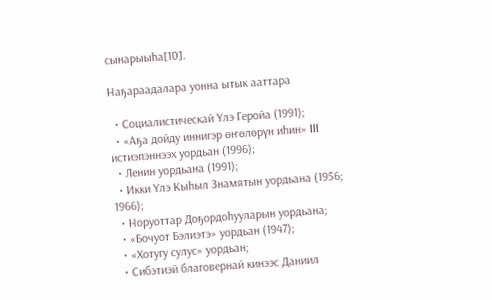сынарыыһа[10].

Наҕараадалара уонна ытык ааттара

  • Социалистическай Үлэ Геройа (1991);
  • «Аҕа дойду иннигэр өҥөлөрүн иһин» III истиэпэннээх уордьан (1996);
  • Ленин уордьана (1991);
  • Икки Үлэ Кыһыл Знамятын уордьана (1956; 1966);
  • Норуоттар Доҕордоһууларын уордьана;
  • «Бочуот Бэлиэтэ» уордьан (1947);
  • «Хотугу сулус» уордьан;
  • Сибэтиэй благовернай кинээс Даниил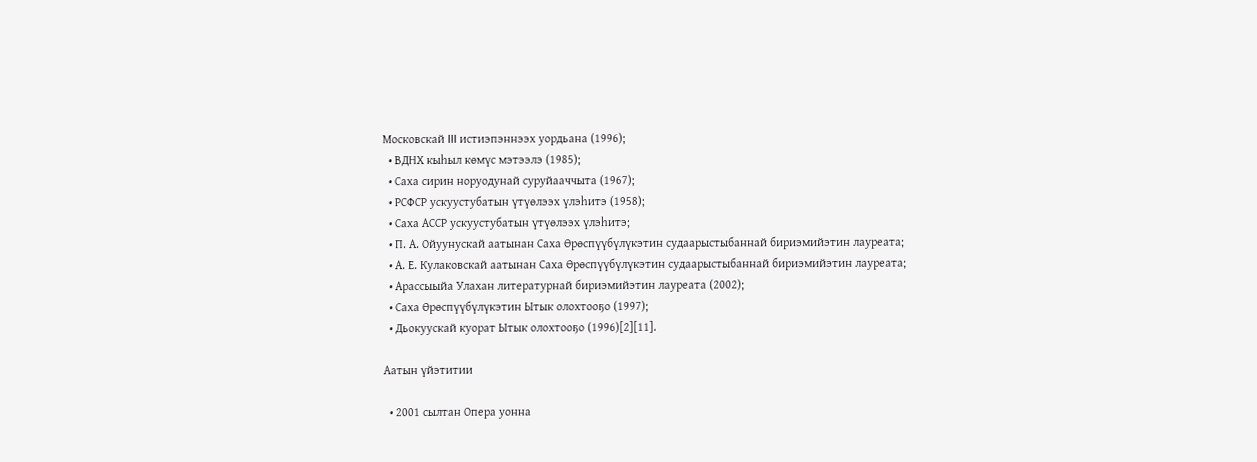Московскай III истиэпэннээх уордьана (1996);
  • ВДНХ кыһыл көмүс мэтээлэ (1985);
  • Саха сирин норуодунай суруйааччыта (1967);
  • РСФСР ускуустубатын үтүөлээх үлэһитэ (1958);
  • Саха АССР ускуустубатын үтүөлээх үлэһитэ;
  • П. А. Ойуунускай аатынан Саха Өрөспүүбүлүкэтин судаарыстыбаннай бириэмийэтин лауреата;
  • А. Е. Кулаковскай аатынан Саха Өрөспүүбүлүкэтин судаарыстыбаннай бириэмийэтин лауреата;
  • Арассыыйа Улахан литературнай бириэмийэтин лауреата (2002);
  • Саха Өрөспүүбүлүкэтин Ытык олохтооҕо (1997);
  • Дьокуускай куорат Ытык олохтооҕо (1996)[2][11].

Аатын үйэтитии

  • 2001 сылтан Опера уонна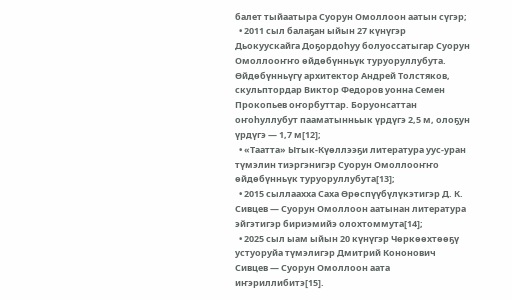балет тыйаатыра Суорун Омоллоон аатын сүгэр;
  • 2011 сыл балаҕан ыйын 27 күнүгэр Дьокуускайга Доҕордоһуу болуоссатыгар Суорун Омоллооҥҥо өйдөбүнньүк туруоруллубута. Өйдөбүнньүгү архитектор Андрей Толстяков, скульптордар Виктор Федоров уонна Семен Прокопьев оҥорбуттар. Боруонсаттан оҥоһуллубут пааматынньык үрдүгэ 2,5 м, олоҕун үрдүгэ — 1,7 м[12];
  • «Таатта» Ытык-Күөллээҕи литература уус-уран түмэлин тиэргэнигэр Суорун Омоллооҥҥо өйдөбүнньүк туруоруллубута[13];
  • 2015 сыллаахха Саха Өрөспүүбүлүкэтигэр Д. К. Сивцев — Суорун Омоллоон аатынан литература эйгэтигэр бириэмийэ олохтоммута[14];
  • 2025 сыл ыам ыйын 20 күнүгэр Чөркөөхтөөҕү устуоруйа түмэлигэр Дмитрий Кононович Сивцев — Суорун Омоллоон аата иҥэриллибитэ[15].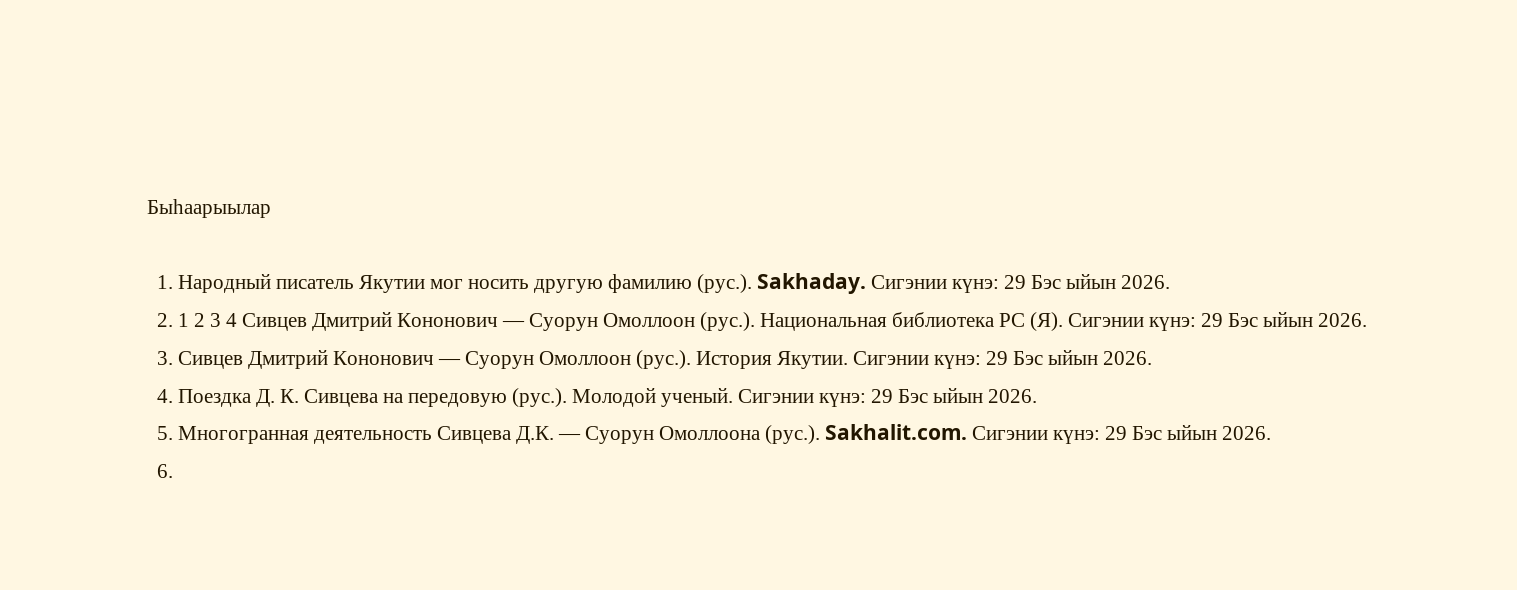Быһаарыылар

  1. Народный писатель Якутии мог носить другую фамилию (рус.). Sakhaday. Сигэнии күнэ: 29 Бэс ыйын 2026.
  2. 1 2 3 4 Сивцев Дмитрий Кононович — Суорун Омоллоон (рус.). Национальная библиотека РС (Я). Сигэнии күнэ: 29 Бэс ыйын 2026.
  3. Сивцев Дмитрий Кононович — Суорун Омоллоон (рус.). История Якутии. Сигэнии күнэ: 29 Бэс ыйын 2026.
  4. Поездка Д. К. Сивцева на передовую (рус.). Молодой ученый. Сигэнии күнэ: 29 Бэс ыйын 2026.
  5. Многогранная деятельность Сивцева Д.К. — Суорун Омоллоона (рус.). Sakhalit.com. Сигэнии күнэ: 29 Бэс ыйын 2026.
  6.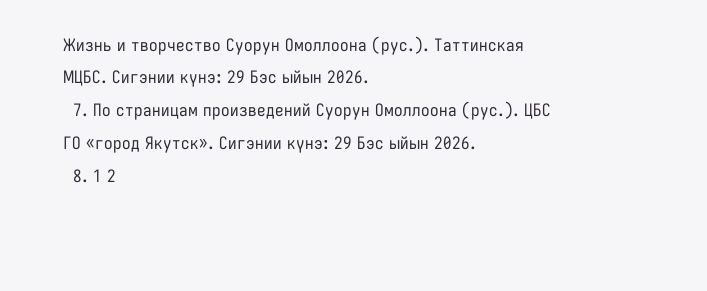Жизнь и творчество Суорун Омоллоона (рус.). Таттинская МЦБС. Сигэнии күнэ: 29 Бэс ыйын 2026.
  7. По страницам произведений Суорун Омоллоона (рус.). ЦБС ГО «город Якутск». Сигэнии күнэ: 29 Бэс ыйын 2026.
  8. 1 2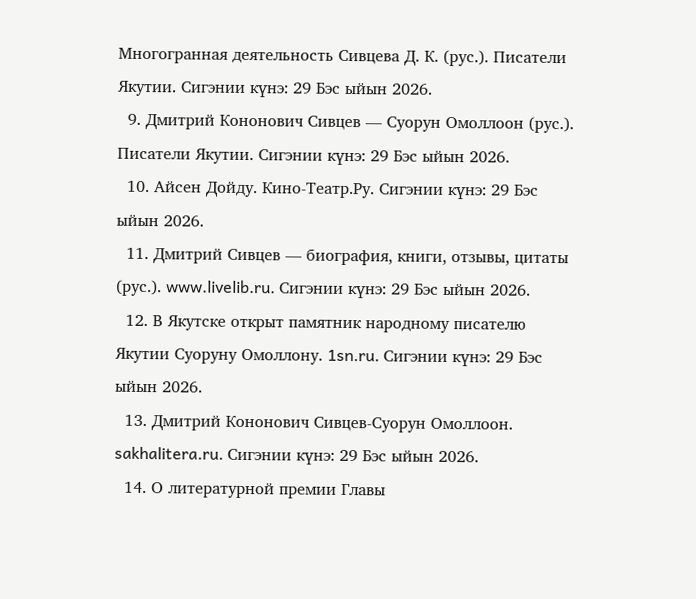Многогранная деятельность Сивцева Д. К. (рус.). Писатели Якутии. Сигэнии күнэ: 29 Бэс ыйын 2026.
  9. Дмитрий Кононович Сивцев — Суорун Омоллоон (рус.). Писатели Якутии. Сигэнии күнэ: 29 Бэс ыйын 2026.
  10. Айсен Дойду. Кино-Театр.Ру. Сигэнии күнэ: 29 Бэс ыйын 2026.
  11. Дмитрий Сивцев — биография, книги, отзывы, цитаты (рус.). www.livelib.ru. Сигэнии күнэ: 29 Бэс ыйын 2026.
  12. В Якутске открыт памятник народному писателю Якутии Суоруну Омоллону. 1sn.ru. Сигэнии күнэ: 29 Бэс ыйын 2026.
  13. Дмитрий Кононович Сивцев-Суорун Омоллоон. sakhalitera.ru. Сигэнии күнэ: 29 Бэс ыйын 2026.
  14. О литературной премии Главы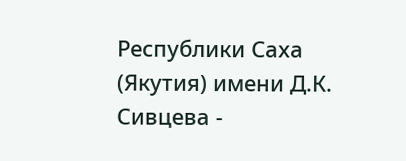Республики Саха (Якутия) имени Д.К. Сивцева -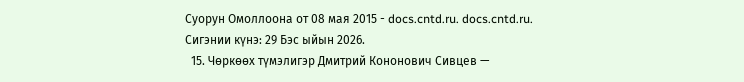Суорун Омоллоона от 08 мая 2015 - docs.cntd.ru. docs.cntd.ru. Сигэнии күнэ: 29 Бэс ыйын 2026.
  15. Чөркөөх түмэлигэр Дмитрий Кононович Сивцев —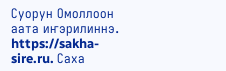Суорун Омоллоон аата иҥэрилиннэ. https://sakha-sire.ru. Саха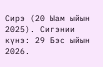Сирэ (20 Ыам ыйын 2025). Сигэнии күнэ: 29 Бэс ыйын 2026.